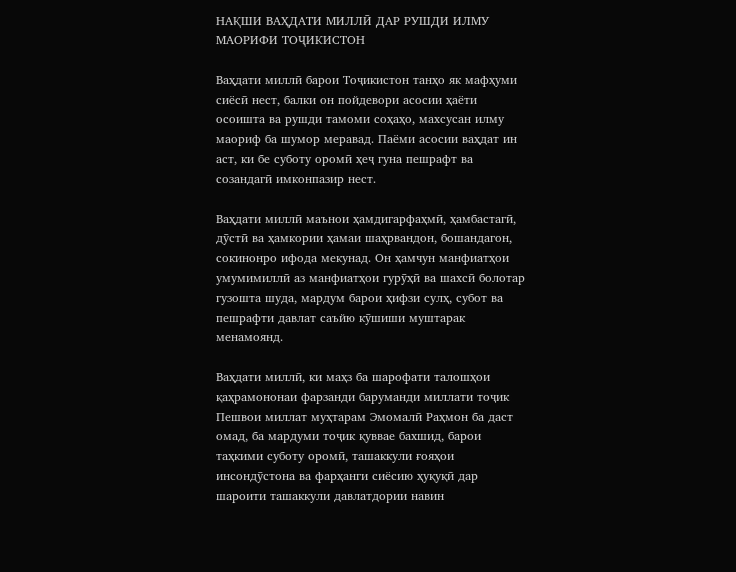НАҚШИ ВАҲДАТИ МИЛЛӢ ДАР РУШДИ ИЛМУ МАОРИФИ ТОҶИКИСТОН

Ваҳдати миллӣ барои Тоҷикистон танҳо як мафҳуми сиёсӣ нест, балки он пойдевори асосии ҳаёти осоишта ва рушди тамоми соҳаҳо, махсусан илму маориф ба шумор меравад. Паёми асосии ваҳдат ин аст, ки бе суботу оромӣ ҳеҷ гуна пешрафт ва созандагӣ имконпазир нест.

Ваҳдати миллӣ маънои ҳамдигарфаҳмӣ, ҳамбастагӣ, дӯстӣ ва ҳамкории ҳамаи шаҳрвандон, бошандагон, сокинонро ифода мекунад. Он ҳамчун манфиатҳои умумимиллӣ аз манфиатҳои гурӯҳӣ ва шахсӣ болотар гузошта шуда, мардум барои ҳифзи сулҳ, субот ва пешрафти давлат саъйю кӯшиши муштарак менамоянд.

Ваҳдати миллӣ, ки маҳз ба шарофати талошҳои қаҳрамононаи фарзанди баруманди миллати тоҷик Пешвои миллат муҳтарам Эмомалӣ Раҳмон ба даст омад, ба мардуми тоҷик қуввае бахшид, барои таҳкими суботу оромӣ, ташаккули ғояҳои инсондӯстона ва фарҳанги сиёсию ҳуқуқӣ дар шароити ташаккули давлатдории навин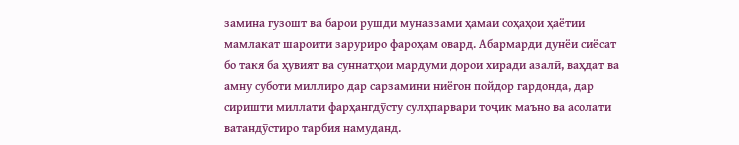замина гузошт ва барои рушди муназзами ҳамаи соҳаҳои ҳаётии мамлакат шароити заруриро фароҳам овард. Абармарди дунёи сиёсат бо такя ба ҳувият ва суннатҳои мардуми дорои хиради азалӣ, ваҳдат ва амну суботи миллиро дар сарзамини ниёгон пойдор гардонда, дар сиришти миллати фарҳангдӯсту сулҳпарвари тоҷик маъно ва асолати ватандӯстиро тарбия намуданд.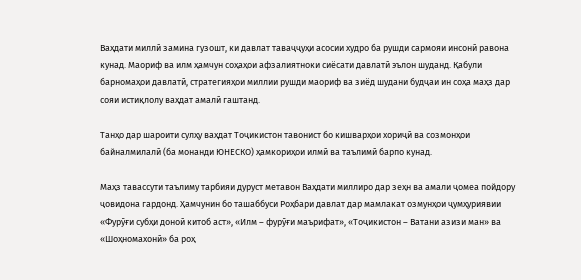Ваҳдати миллӣ замина гузошт, ки давлат таваҷҷуҳи асосии худро ба рушди сармояи инсонӣ равона кунад. Маориф ва илм ҳамчун соҳаҳои афзалиятноки сиёсати давлатӣ эълон шуданд. Қабули барномаҳои давлатӣ, стратегияҳои миллии рушди маориф ва зиёд шудани будҷаи ин соҳа маҳз дар сояи истиқлолу ваҳдат амалӣ гаштанд.

Танҳо дар шароити сулҳу ваҳдат Тоҷикистон тавонист бо кишварҳои хориҷӣ ва созмонҳои байналмилалӣ (ба монанди ЮНЕСКО) ҳамкориҳои илмӣ ва таълимӣ барпо кунад.

Маҳз тавассути таълиму тарбияи дуруст метавон Ваҳдати миллиро дар зеҳн ва амали ҷомеа пойдору ҷовидона гардонд. Ҳамчунин бо ташаббуси Роҳбари давлат дар мамлакат озмунҳои ҷумҳуриявии «Фурӯғи субҳи доноӣ китоб аст», «Илм – фурӯғи маърифат», «Тоҷикистон – Ватани азизи ман» ва «Шоҳномахонӣ» ба роҳ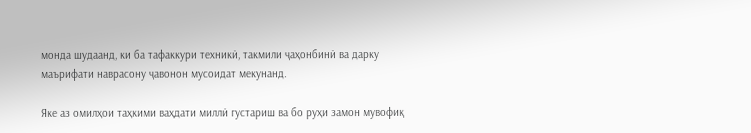монда шудаанд, ки ба тафаккури техникӣ, такмили ҷаҳонбинӣ ва дарку маърифати наврасону ҷавонон мусоидат мекунанд.

Яке аз омилҳои таҳкими ваҳдати миллӣ густариш ва бо руҳи замон мувофиқ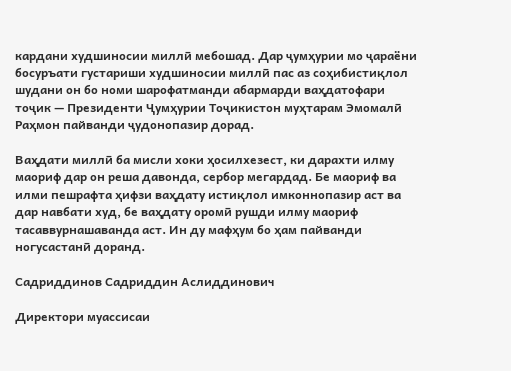кардани худшиносии миллӣ мебошад. Дар ҷумҳурии мо ҷараёни босуръати густариши худшиносии миллӣ пас аз соҳибистиқлол шудани он бо номи шарофатманди абармарди ваҳдатофари тоҷик — Президенти Ҷумҳурии Тоҷикистон муҳтарам Эмомалӣ Раҳмон пайванди ҷудонопазир дорад.

Ваҳдати миллӣ ба мисли хоки ҳосилхезест, ки дарахти илму маориф дар он реша давонда, сербор мегардад. Бе маориф ва илми пешрафта ҳифзи ваҳдату истиқлол имконнопазир аст ва дар навбати худ, бе ваҳдату оромӣ рушди илму маориф тасаввурнашаванда аст. Ин ду мафҳум бо ҳам пайванди ногусастанӣ доранд.

Садриддинов Садриддин Аслиддинович

Директори муассисаи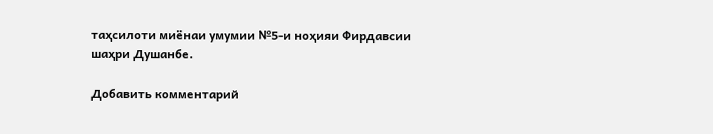таҳсилоти миёнаи умумии №5-и ноҳияи Фирдавсии шаҳри Душанбе.

Добавить комментарий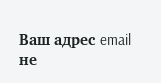Ваш адрес email не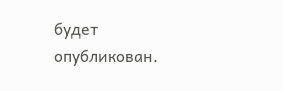будет опубликован.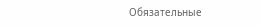Обязательные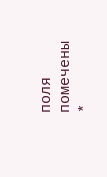поля помечены *